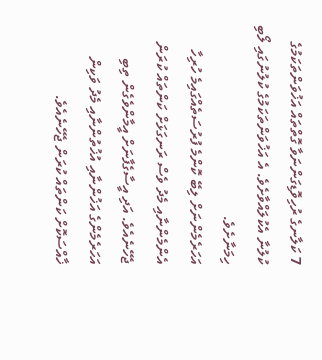7 ކަލާނގެ ރުހިވޮޑިގަންނަވާ ގޮތްތައް އަޚުވަންތަކަމުގެ ކުލުނާ އެކުލައްވާށެވެ. އެ އަޚުވަންތަކަމުގެ ކުލުނުގައި ލޯބި ހިމަނާށެވެ.
އަހަރެމެންނަށް ލިބޭ ކޮންމެ ފުރުސަތެއްގައިމެ ހުރިހާ އެންމެންނާއި މެދު ވެސް ރަނގަޅަށް ކަންތައް ކުރަން ޖެހޭނެއެވެ. އަދި އީސާގެފާނަށް އީމާންވެގެން ތިބި އަހަރެމެންގެ އަޚުންނާއި އުޚުތުންނާއި މެދު ވަކިން ޚާއްސަކޮށް ކަންތައް ކުރަން ޖެހޭނެއެވެ.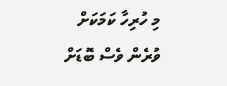މި ހުރިހާ ކަމަކަށް ވުރެން ވެސް ބޮޑަށް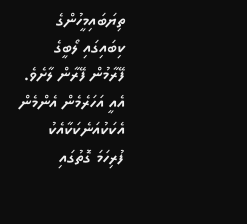ތިޔަބައިމީހުންގެ ކިބައިގައި ލޯބީގެ ފޭރާމުން ފޭރާން ލާށެވެ. އެއީ އަހަރެމެން އެންމެން އެކަކުއަނެކަކާއެކު ފުރިހަމަ ގޮތުގައި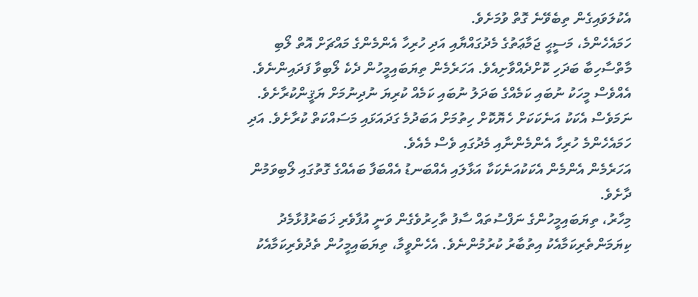އެކުލަވައިގެން ތިބެވޭނެ ގޮތް ވުމަށެވެ.
ހަމައެހެންމެ، މަސީޙީ ޖަމާޢަތުގެ މެދުގައްޔާއި އަދި ހުރިހާ އެންމެންގެ މައްޗަށް އޮތް ލޯބި މާތްސާހިބާ ބަދަހި ކޮށްދެއްވާށިއެވެ. އަހަރެމެން ތިޔަބައިމީހުން ދެކެ ލޯބިވާ ފަދައިންނެވެ.
އެއްވެސް މީހަކު ނުބައި ކަމެއްގެ ބަދަލު ނުބައި ކަމެއް ކުރިޔަ ނުދިނުމަށް ޔަޤީންކުރާށެވެ. ނަމަވެސް އެކަކު އަނެކަކަށް ހެޔޮކޮށް ހިތުމަށް އަބަދުމެ ގަދައަޅައި މަސައްކަތް ކުރާށެވެ. އަދި ހަމައެހެންމެ ހުރިހާ އެންމެންނާއި މެދުގައި ވެސް މެއެވެ.
އަހަރެމެން އެންމެން އެކަކުއަނެކަކާ އަޅާލައި އެއްބަނޑު އެއްބަފާ ބައެއްގެ ގޮތުގައި ލޯބިވަމުން ދާށެވެ.
މިހާރު، ތިޔަބައިމީހުންގެ ނަފްސުތައް ސާފު ތާހިރުވެގެން ވަނީ އުފާވެރި ޚަބަރުފުޅާމެދު ކިޔަމަންތެރިކަމާއެކު އިތުބާރު ކުރުމުންނެވެ. އެހެންވީމާ، ތިޔަބައިމީހުން ތެދުވެރިކަމާއެކު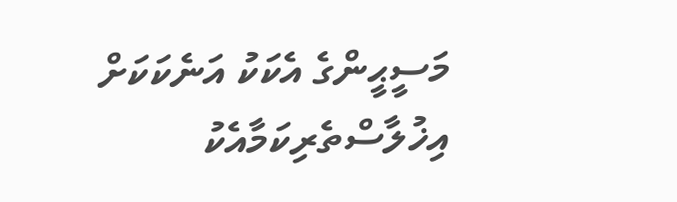މަސީޙީންގެ އެކަކު އަނެކަކަށް އިޚުލާސްތެރިކަމާއެކު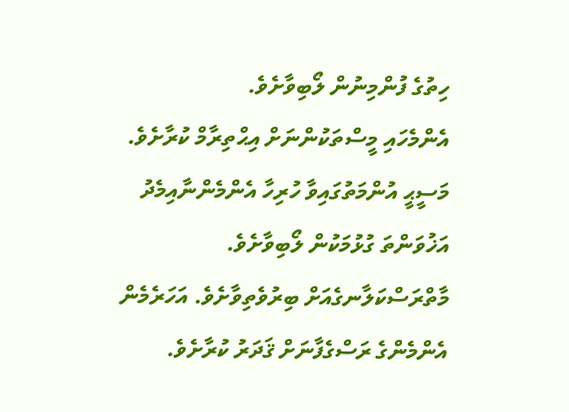ހިތުގެ ފުންމިނުން ލޯބިވާށެވެ.
އެންމެހައި މީސްތަކުންނަށް އިޙްތިރާމް ކުރާށެވެ. މަސީޙީ އުންމަތުގައިވާ ހުރިހާ އެންމެންނާއިމެދު އަޚުވަންތަ ގުޅުމަކުން ލޯބިވާށެވެ. މާތްރަސްކަލާނގެއަށް ބިރުވެތިވާށެވެ. އަހަރެމެން އެންމެންގެ ރަސްގެފާނަށް ޤަދަރު ކުރާށެވެ.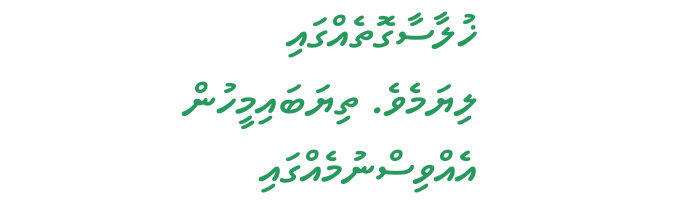ޚުލާސާގޮތެއްގައި ލިޔަމެވެ. ތިޔަބައިމީހުން އެއްވިސްނުމެއްގައި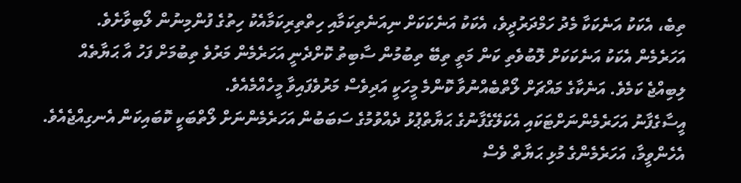ތިބެ، އެކަކު އަނެކަކާ މެދު ހަމްދަރުދީވެ، އެކަކު އަނެކަކަށް ނިއަނެތިކަމާއި ހިތްތިރިކަމާއެކު ހިތުގެ ފުންމިނުން ލޯބިވާށެވެ.
އަހަރެމެން އެކަކު އަނެކަކަށް ލޮބުވެތި ކަން މަތީ ތިބޭ ތިބުމުން ސާބިތު ކޮށްދެނީ އަހަރެމެން މަރުވެ ތިބުމަށް ފަހު އާ ޙަޔާތެއް ލިބިއްޖެ ކަމެވެ. އަނެކާގެ މައްޗަށް ލޯތްބެއްނުވާ ކޮންމެ މީހަކީ އަދިވެސް މަރުވެފައިވާ މީހެއްމެއެވެ.
އީސާގެފާނު އަހަރެމެންނަށްޓަކައި އެކަލޭގެފާނުގެ ޙަޔާތްޕުޅު ދެއްވުމުގެ ސަބަބުން އަހަރެމެންނަށް ލޯތްބަކީ ކޮބައިކަން އެނގިއްޖެއެވެ. އެހެންވީމާ، އަހަރެމެންގެ މުޅި ޙަޔާތް ވެސް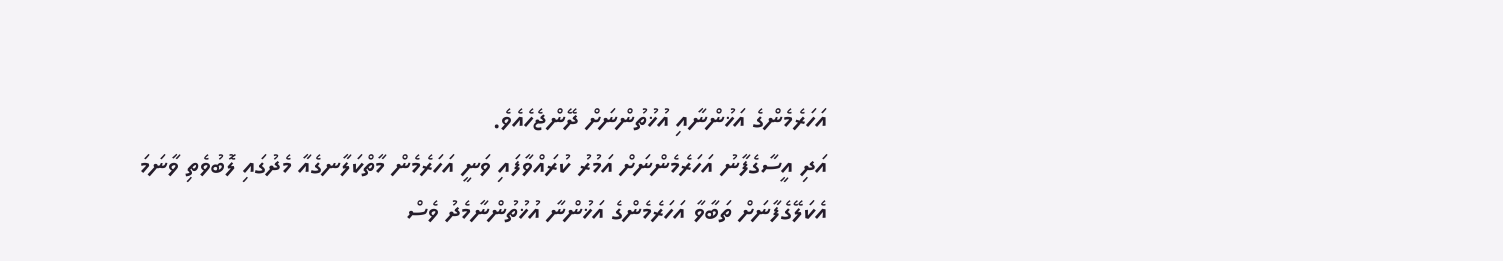އަހަރެމެންގެ އަޚުންނާއި އުޚުތުންނަށް ދޭންޖެހެއެވެ.
އަދި އީސާގެފާނު އަހަރެމެންނަށް އަމުރު ކުރައްވާފައި ވަނީ އަހަރެމެން މާތްކަލާނގެއާ މެދުގައި ލޮބުވެތި ވާނަމަ އެކަލޭގެފާނަށް ތަބާވާ އަހަރެމެންގެ އަޚުންނާ އުޚުތުންނާމެދު ވެސް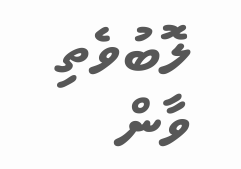ލޮބުވެތި ވާން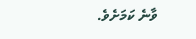ވާނެ ކަމަށެވެ.